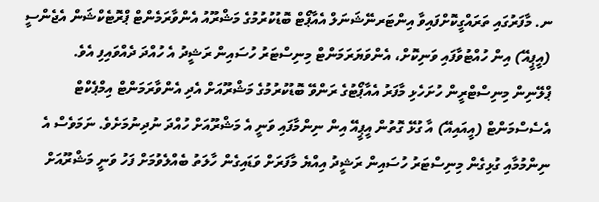ނ. މާފަރުގައި ތަރައްގީކޮށްފައިވާ އިންޓަރނޭޝަނަލް އެއާޕޯޓް ބޮޑުކުރުމުގެ މަޝްރޫއު އެންވާރަމެންޓް ޕްރޮޓެކްޝަން އެޖެންސީ (އީޕީއޭ) އިން ހުއްޓުވާފައި ވަނިކޮށް، އެންވަޔަރަމަންޓް މިނިސްޓަރު ހުސައިން ރަޝީދު އެ ހުއްދަ ދެއްވައިފި އެވެ.
ޕްލޭނިން މިނިސްޓްރީން ހުށަހެޅި މާފަރު އެއާޕޯޓުގެ ރަންވޭ ބޮޑުކުރުމުގެ މަޝްރޫއަށް އެދި އެންވާރަމަންޓް އިމްޕެކްޓް އެސެސްމަންޓް (އީއައިއޭ) އާ ގުޅޭ ގޮތުން އީޕީއޭ އިން ނިންމާފައި ވަނީ އެ މަޝްރޫއަށް ހުއްދަ ނުދިނުމަށެވެ. ނަމަވެސް އެ ނިންމުމާއި ގުޅިގެން މިނިސްޓަރު ހުސައިން ރަޝީދު އިއްޔެ މާފަރަށް ވަޑައިގެން ހާލަތު ބެއްލެވުމަށް ފަހު ވަނީ މަޝްރޫއަށް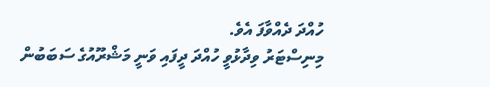ހުއްދަ ދެއްވާފަ އެވެ.
މިނިސްޓަރު ވިދާޅުވީ ހުއްދަ ދީފައި ވަނީ މަޝްރޫއުގެ ސަބަބުން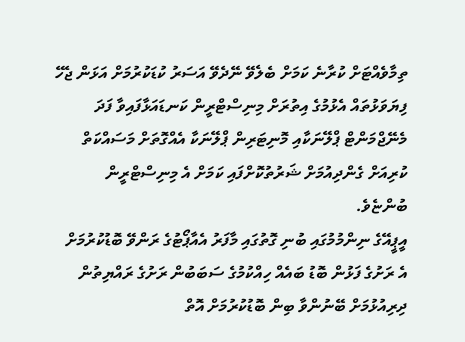ތިމާވެއްޓަށް ކުރާނެ ކަމަށް ބެލެވޭ ނޭދެވޭ އަސަރު ކުޑަކުރުމަށް އަޅަން ޖެހޭ ފިޔަވަޅުތައް އެޅުމުގެ އިތުރަށް މިނިސްޓްރީން ކަނޑައަޅާފައިވާ ފަދަ މެނޭޖްމަންޓް ޕްލޭނަކާއި މޮނިޓަރިން ޕްލޭނަކާ އެއްގޮތަށް މަސައްކަތް ކުރިއަށް ގެންދިއުމަށް ޝަރުތުކޮށްފައި ކަމަށް އެ މިނިސްޓްރީން ބުންޏެވެ.
އީޕީއޭގެ ނިންމުމުގައި ބުނި ގޮތުގައި މާފަރު އެއާޕޯޓުގެ ރަންވޭ ބޮޑުކުރުމަށް އެ ރަށުގެ ފަޅުން ބޮޑު ބައެއް ހިއްކުމުގެ ސަބަބުން ރަށުގެ ރައްޔިތުން ދިރިއުޅުމަށް ބޭނުންވާ ބިން ބޮޑުކުރުމަށް އޮތް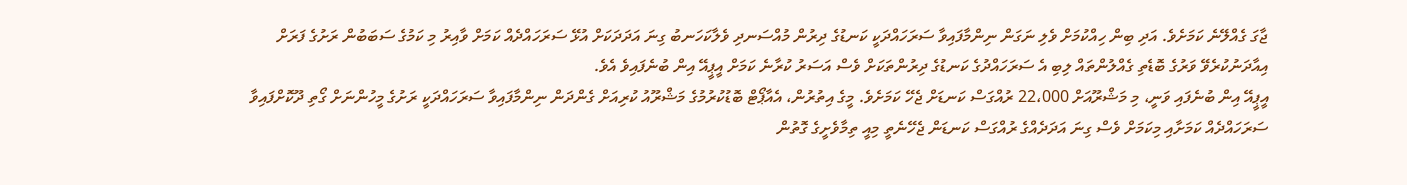ޖާގަ ގެއްލޭނެ ކަމަށެވެ. އަދި ބިން ހިއްކުމަށް ވެލި ނަގަން ނިންމާފައިވާ ސަރަހައްދަކީ ކަނޑުގެ ދިރުން މުއްސަނދި ވެލާކަހަނބު ގިނަ އަދަދަކަށް އުޅޭ ސަރަހައްދެއް ކަމަށް ވާއިރު މި ކަމުގެ ސަބަބުން ރަށުގެ ފަރަށް އިއާދަނުކުރެވޭ ވަރުގެ ބޮޑެތި ގެއްލުންތައް ލިބި އެ ސަރަހައްދުގެ ކަނޑުގެ ދިރުންތަކަށް ވެސް އަސަރު ކުރާނެ ކަމަށް އީޕީއޭ އިން ބުނެފައިވެ އެވެ.
އީޕީއޭ އިން ބުނެފައި ވަނީ، މި މަޝްރޫއަށް 22،000 ރުއްގަސް ކަނޑަށް ޖެހޭ ކަމަށެވެ. މީގެ އިތުރުން، އެއާޕޯޓް ބޮޑުކުރުމުގެ މަޝްރޫއު ކުރިއަށް ގެންދަން ނިންމާފައިވާ ސަރަހައްދަކީ ރަށުގެ މީހުންނަށް ގޯތި ދޫކޮށްފައިވާ ސަރަހައްދެއް ކަމަށާއި މިކަމަށް ވެސް ގިނަ އަދަދެއްގެ ރުއްގަސް ކަނޑަން ޖެހޭނެތީ މިއީ ތިމާވެށީގެ ގޮތުން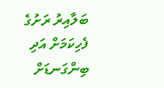ބަލާއިރު ރަށުގެ ފެހިކަމަށް އަދި ބިންގަނޑަށް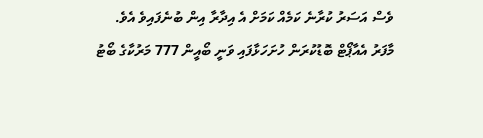ވެސް އަސަރު ކުރާނެ ކަމެއް ކަމަށް އެ އިދާރާ އިން ބުނެފައިވެ އެވެ.
މާފަރު އެއާޕޯޓް ބޮޑުކުރަން ހުށަހަޅާފައި ވަނީ ބޯއީން 777 މަރުކާގެ ބޯޓު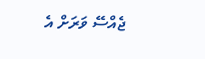ޖެއްސޭ ވަރަށް އެ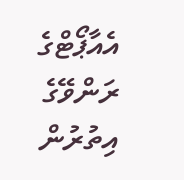އެއާޕޯޓްގެ ރަންވޭގެ އިތުރުން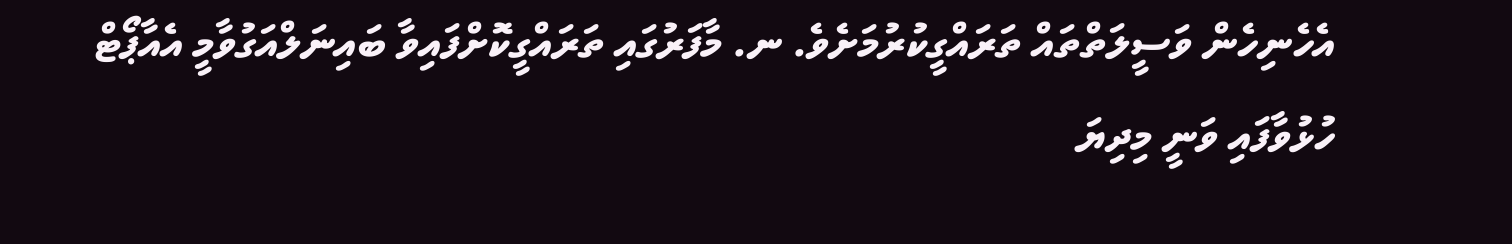އެހެނިހެން ވަސީލަތްތައް ތަރައްގީކުރުމަށެވެ. ނ. މާފަރުގައި ތަރައްގީކޮށްފައިވާ ބައިނަލްއަގުވާމީ އެއާޕޯޓް ހުޅުވާފައި ވަނީ މިދިޔަ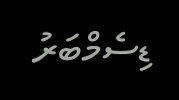ޑިސެމްބަރު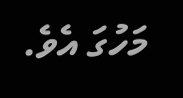މަހުގަ އެވެ.